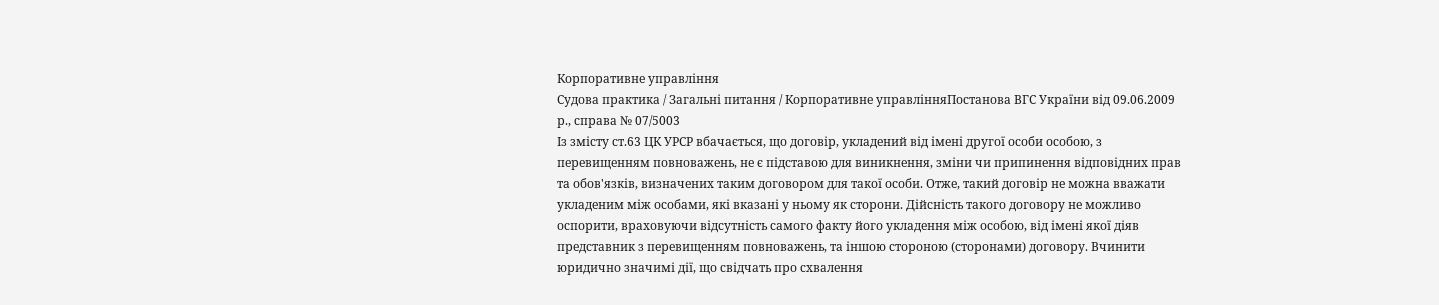Корпоративне управління
Судова практика / Загальні питання / Корпоративне управлінняПостанова ВГС України від 09.06.2009 р., справа № 07/5003
Із змісту ст.63 ЦК УРСР вбачається, що договір, укладений від імені другої особи особою, з перевищенням повноважень, не є підставою для виникнення, зміни чи припинення відповідних прав та обов'язків, визначених таким договором для такої особи. Отже, такий договір не можна вважати укладеним між особами, які вказані у ньому як сторони. Дійсність такого договору не можливо оспорити, враховуючи відсутність самого факту його укладення між особою, від імені якої діяв представник з перевищенням повноважень, та іншою стороною (сторонами) договору. Вчинити юридично значимі дії, що свідчать про схвалення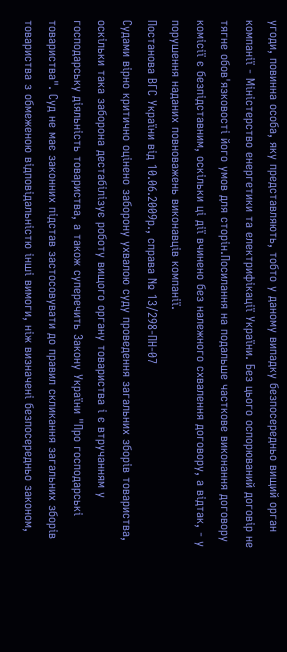угоди, повинна особа, яку представляють, тобто у даному випадку безпосередньо вищий орган компанії - Міністерство енергетики та електрифікації України. Без цього оспорюваний договір не тягне обов'язковості його умов для сторін.Посилання на подальше часткове виконання договору комісії є безпідставним, оскільки ці дії вчинено без належного схвалення договору, а відтак, - у порушення наданих повноважень виконавців компанії.
Постанова ВГС України від 10.06.2009р., справа № 13/298-ПН-07
Судами вірно критично оцінено заборону ухвалою суду проведення загальних зборів товариства, оскільки така заборона дестабілізує роботу вищого органу товариства і є втручанням у господарську діяльність товариства, а також суперечить Закону України "Про господарські товариства". Суд не має законних підстав застосовувати до правил скликання загальних зборів товариства з обмеженою відповідальністю інші вимоги, ніж визначені безпосередньо законом,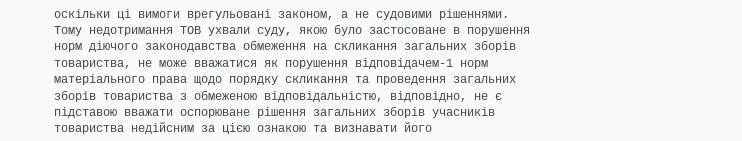оскільки ці вимоги врегульовані законом, а не судовими рішеннями. Тому недотримання ТОВ ухвали суду, якою було застосоване в порушення норм діючого законодавства обмеження на скликання загальних зборів товариства, не може вважатися як порушення відповідачем-1 норм матеріального права щодо порядку скликання та проведення загальних зборів товариства з обмеженою відповідальністю, відповідно, не є підставою вважати оспорюване рішення загальних зборів учасників товариства недійсним за цією ознакою та визнавати його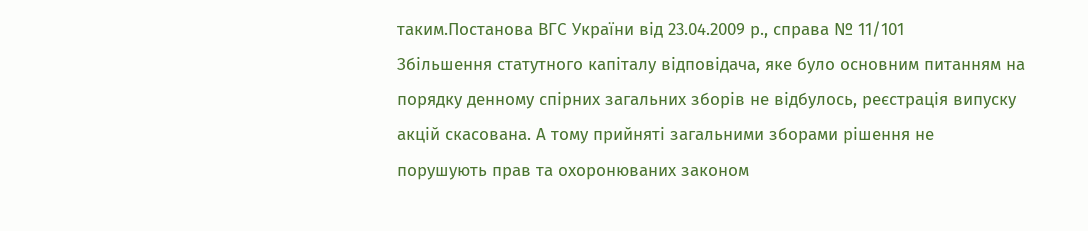таким.Постанова ВГС України від 23.04.2009 р., справа № 11/101
Збільшення статутного капіталу відповідача, яке було основним питанням на порядку денному спірних загальних зборів не відбулось, реєстрація випуску акцій скасована. А тому прийняті загальними зборами рішення не порушують прав та охоронюваних законом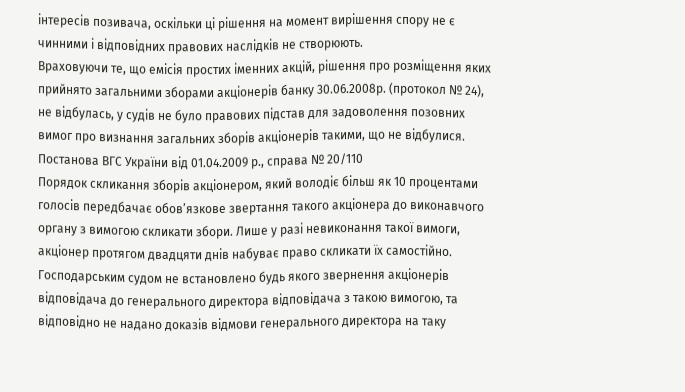інтересів позивача, оскільки ці рішення на момент вирішення спору не є чинними і відповідних правових наслідків не створюють.
Враховуючи те, що емісія простих іменних акцій, рішення про розміщення яких прийнято загальними зборами акціонерів банку 30.06.2008р. (протокол № 24), не відбулась, у судів не було правових підстав для задоволення позовних вимог про визнання загальних зборів акціонерів такими, що не відбулися.
Постанова ВГС України від 01.04.2009 р., справа № 20/110
Порядок скликання зборів акціонером, який володіє більш як 10 процентами голосів передбачає обов’язкове звертання такого акціонера до виконавчого органу з вимогою скликати збори. Лише у разі невиконання такої вимоги, акціонер протягом двадцяти днів набуває право скликати їх самостійно. Господарським судом не встановлено будь якого звернення акціонерів відповідача до генерального директора відповідача з такою вимогою, та відповідно не надано доказів відмови генерального директора на таку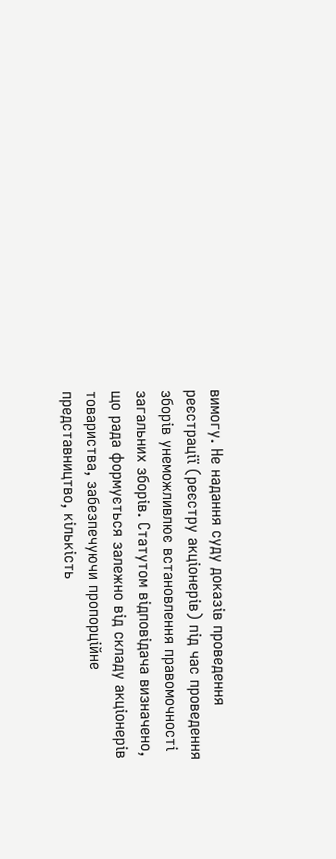вимогу. Не надання суду доказів проведення реєстрації (реєстру акціонерів) під час проведення зборів унеможливлює встановлення правомочності загальних зборів. Статутом відповідача визначено, що рада формується залежно від складу акціонерів товариства, забезпечуючи пропорційне представництво, кількість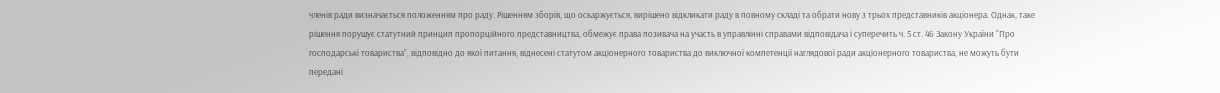членів ради визначається положенням про раду. Рішенням зборів, що оскаржується, вирішено відкликати раду в повному складі та обрати нову з трьох представників акціонера. Однак, таке рішення порушує статутний принцип пропорційного представництва, обмежує права позивача на участь в управлінні справами відповідача і суперечить ч. 5 ст. 46 Закону України “Про господарські товариства”, відповідно до якої питання, віднесені статутом акціонерного товариства до виключної компетенції наглядової ради акціонерного товариства, не можуть бути передані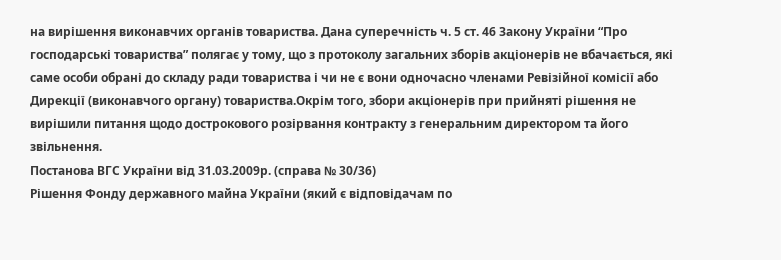на вирішення виконавчих органів товариства. Дана суперечність ч. 5 ст. 46 Закону України “Про господарські товариства” полягає у тому, що з протоколу загальних зборів акціонерів не вбачається, які саме особи обрані до складу ради товариства і чи не є вони одночасно членами Ревізійної комісії або Дирекції (виконавчого органу) товариства.Окрім того, збори акціонерів при прийняті рішення не вирішили питання щодо дострокового розірвання контракту з генеральним директором та його звільнення.
Постанова ВГС України від 31.03.2009р. (справа № 30/36)
Рішення Фонду державного майна України (який є відповідачам по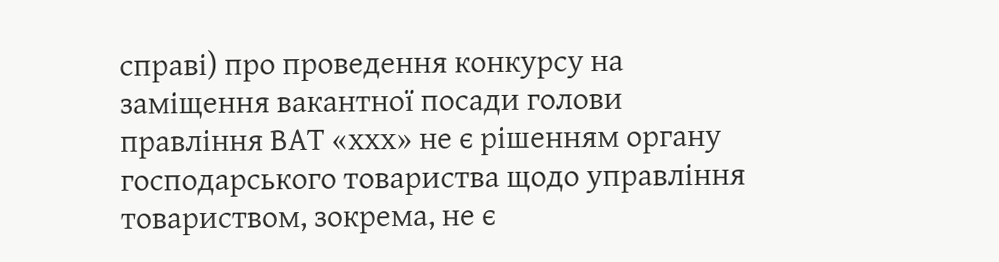справі) про проведення конкурсу на заміщення вакантної посади голови правління ВАТ «ххх» не є рішенням органу господарського товариства щодо управління товариством, зокрема, не є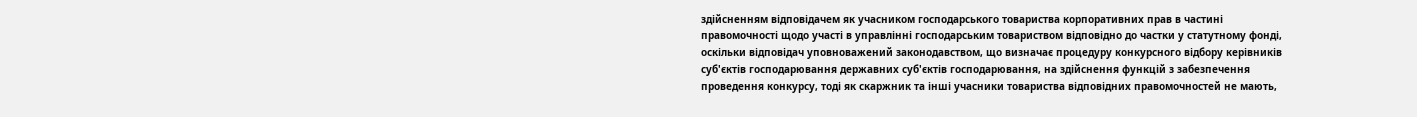здійсненням відповідачем як учасником господарського товариства корпоративних прав в частині правомочності щодо участі в управлінні господарським товариством відповідно до частки у статутному фонді, оскільки відповідач уповноважений законодавством, що визначає процедуру конкурсного відбору керівників суб'єктів господарювання державних суб'єктів господарювання, на здійснення функцій з забезпечення проведення конкурсу, тоді як скаржник та інші учасники товариства відповідних правомочностей не мають,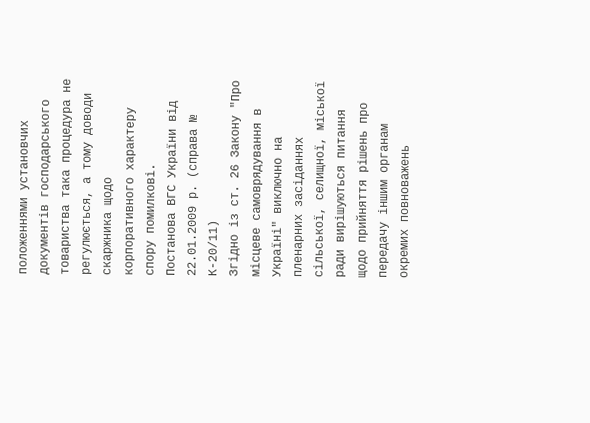положеннями установчих документів господарського товариства така процедура не регулюється, а тому доводи скаржника щодо корпоративного характеру спору помилкові.
Постанова ВГС України від 22.01.2009 р. (справа № К-20/11)
Згідно із ст. 26 Закону "Про місцеве самоврядування в Україні" виключно на пленарних засіданнях сільської, селищної, міської ради вирішуються питання щодо прийняття рішень про передачу іншим органам окремих повноважень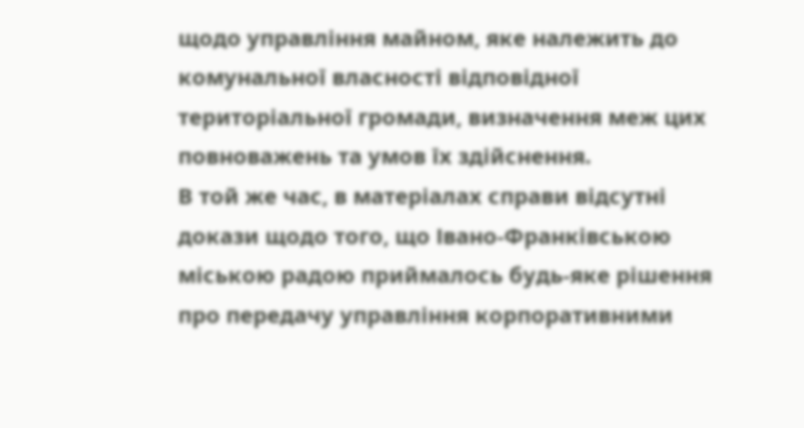щодо управління майном, яке належить до комунальної власності відповідної територіальної громади, визначення меж цих повноважень та умов їх здійснення.
В той же час, в матеріалах справи відсутні докази щодо того, що Івано-Франківською міською радою приймалось будь-яке рішення про передачу управління корпоративними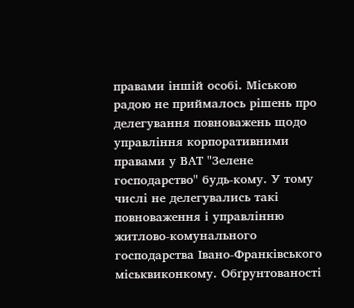правами іншій особі. Міською радою не приймалось рішень про делегування повноважень щодо управління корпоративними правами у ВАТ "Зелене господарство" будь-кому. У тому числі не делегувались такі повноваження і управлінню житлово-комунального господарства Івано-Франківського міськвиконкому. Обґрунтованості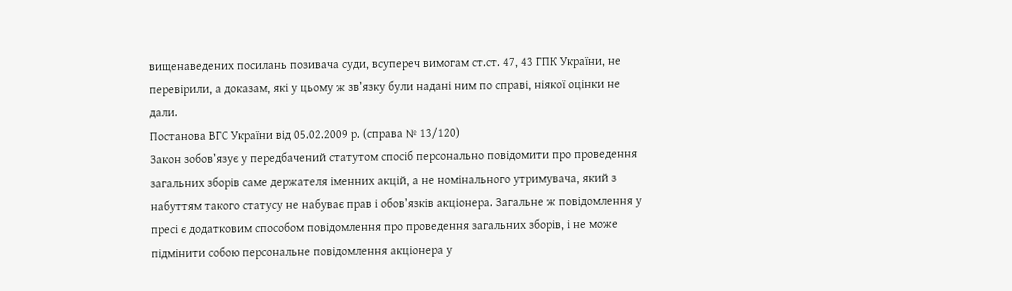вищенаведених посилань позивача суди, всупереч вимогам ст.ст. 47, 43 ГПК України, не перевірили, а доказам, які у цьому ж зв’язку були надані ним по справі, ніякої оцінки не дали.
Постанова ВГС України від 05.02.2009 р. (справа № 13/120)
Закон зобов’язує у передбачений статутом спосіб персонально повідомити про проведення загальних зборів саме держателя іменних акцій, а не номінального утримувача, який з набуттям такого статусу не набуває прав і обов’язків акціонера. Загальне ж повідомлення у пресі є додатковим способом повідомлення про проведення загальних зборів, і не може підмінити собою персональне повідомлення акціонера у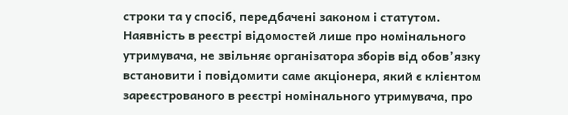строки та у спосіб, передбачені законом і статутом.
Наявність в реєстрі відомостей лише про номінального утримувача, не звільняє організатора зборів від обов’язку встановити і повідомити саме акціонера, який є клієнтом зареєстрованого в реєстрі номінального утримувача, про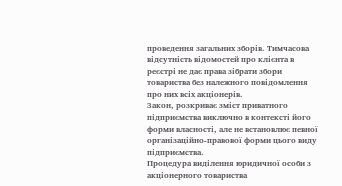проведення загальних зборів. Тимчасова відсутність відомостей про клієнта в реєстрі не дає права зібрати збори товариства без належного повідомлення про них всіх акціонерів.
Закон, розкриває зміст приватного підприємства виключно в контексті його форми власності, але не встановлює певної організаційно-правової форми цього виду підприємства.
Процедура виділення юридичної особи з акціонерного товариства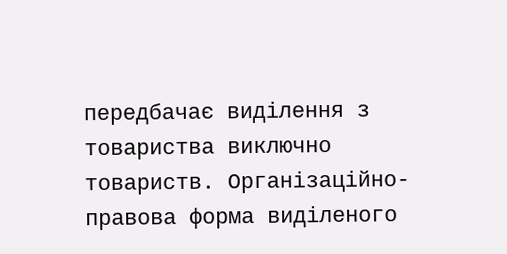передбачає виділення з товариства виключно товариств. Організаційно-правова форма виділеного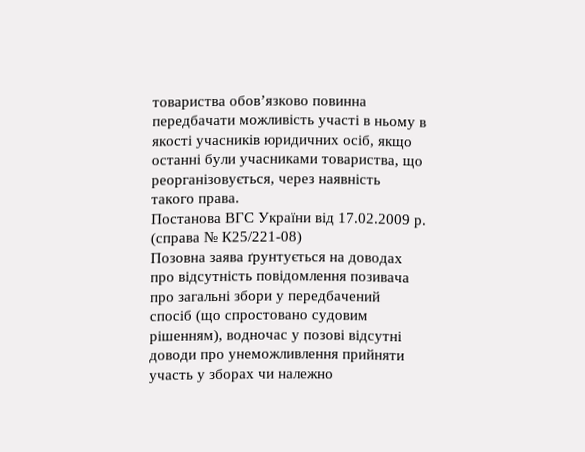товариства обов’язково повинна передбачати можливість участі в ньому в якості учасників юридичних осіб, якщо останні були учасниками товариства, що реорганізовується, через наявність такого права.
Постанова ВГС України від 17.02.2009 р. (справа № К25/221-08)
Позовна заява ґрунтується на доводах про відсутність повідомлення позивача про загальні збори у передбачений спосіб (що спростовано судовим рішенням), водночас у позові відсутні доводи про унеможливлення прийняти участь у зборах чи належно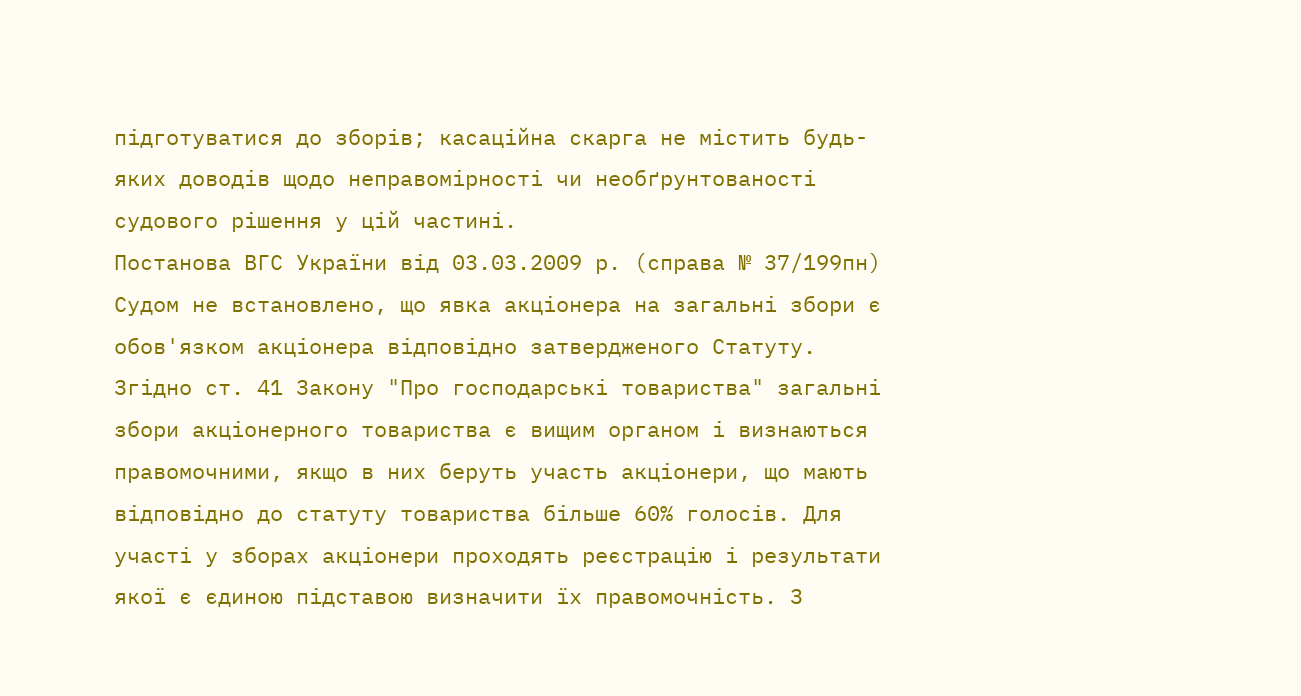підготуватися до зборів; касаційна скарга не містить будь-яких доводів щодо неправомірності чи необґрунтованості судового рішення у цій частині.
Постанова ВГС України від 03.03.2009 р. (справа № 37/199пн)
Судом не встановлено, що явка акціонера на загальні збори є обов'язком акціонера відповідно затвердженого Статуту.
Згідно ст. 41 Закону "Про господарські товариства" загальні збори акціонерного товариства є вищим органом і визнаються правомочними, якщо в них беруть участь акціонери, що мають відповідно до статуту товариства більше 60% голосів. Для участі у зборах акціонери проходять реєстрацію і результати якої є єдиною підставою визначити їх правомочність. З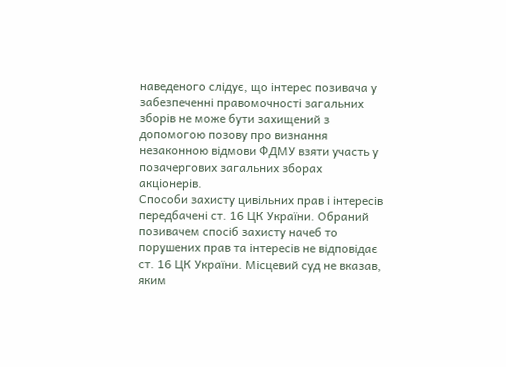наведеного слідує, що інтерес позивача у забезпеченні правомочності загальних зборів не може бути захищений з допомогою позову про визнання незаконною відмови ФДМУ взяти участь у позачергових загальних зборах акціонерів.
Способи захисту цивільних прав і інтересів передбачені ст. 16 ЦК України. Обраний позивачем спосіб захисту начеб то порушених прав та інтересів не відповідає ст. 16 ЦК України. Місцевий суд не вказав, яким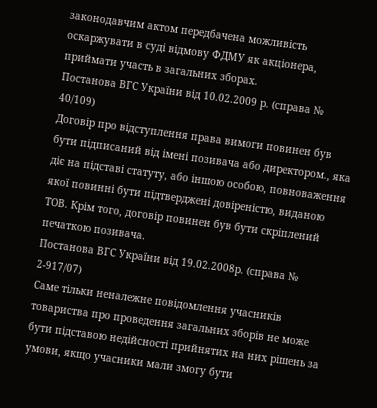законодавчим актом передбачена можливість оскаржувати в суді відмову ФДМУ як акціонера, приймати участь в загальних зборах.
Постанова ВГС України від 10.02.2009 р. (справа № 40/109)
Договір про відступлення права вимоги повинен був бути підписаний від імені позивача або директором., яка діє на підставі статуту, або іншою особою, повноваження якої повинні бути підтверджені довіреністю, виданою ТОВ. Крім того, договір повинен був бути скріплений печаткою позивача.
Постанова ВГС України від 19.02.2008р. (справа № 2-917/07)
Саме тільки неналежне повідомлення учасників товариства про проведення загальних зборів не може бути підставою недійсності прийнятих на них рішень за умови, якщо учасники мали змогу бути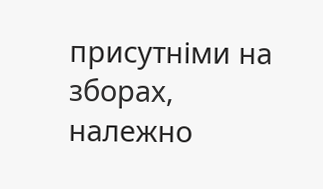присутніми на зборах, належно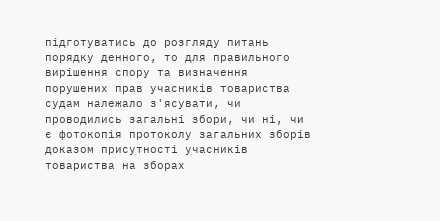підготуватись до розгляду питань порядку денного, то для правильного вирішення спору та визначення порушених прав учасників товариства судам належало з'ясувати, чи проводились загальні збори, чи ні, чи є фотокопія протоколу загальних зборів доказом присутності учасників товариства на зборах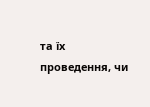та їх проведення, чи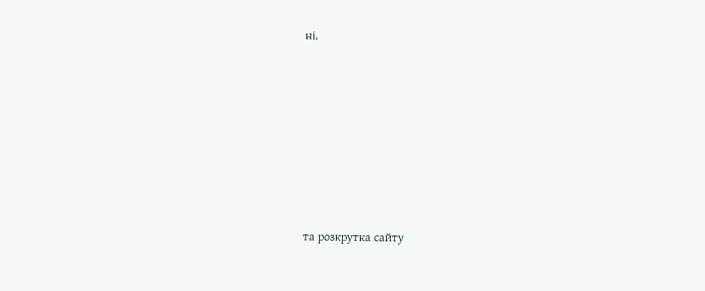ні.








та розкрутка сайту